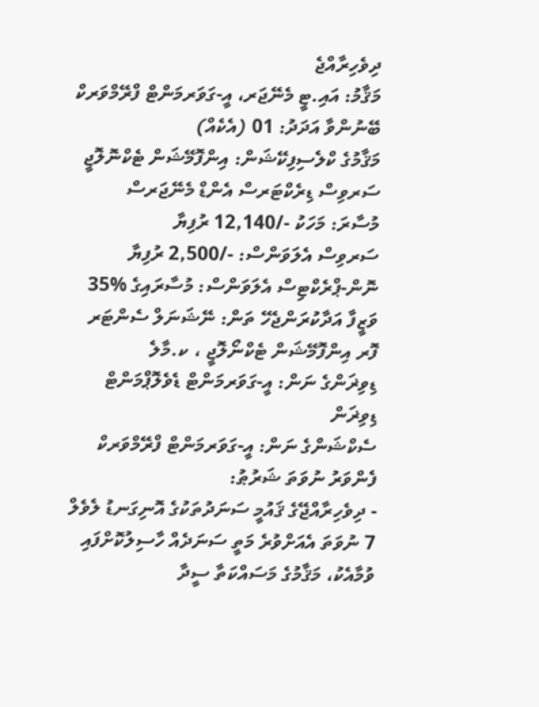ދިވެހިރާއްޖެ
މަޤާމު: އައި.ޓީ މެނޭޖަރ، އީ-ގަވަރމަންޓް ފްރޭމްވަރކް
ބޭނުންވާ އަދަދު: 01 (އެކެއް)
މަޤާމުގެ ކްލެސިފިކޭޝަން: އިންފޮމޭޝަން ޓެކްނޮލޮޖީ ސަރވިސް ޑިރެކްޓަރސް އެންޑް މެނޭޖަރސް
މުސާރަ: މަހަކު -/12,140 ރުފިޔާ
ސަރވިސް އެލަވަންސް: -/2,500 ރުފިޔާ
ނޮން-ޕްރެކްޓިސް އެލަވަންސް: މުސާރައިގެ %35
ވަޒީފާ އަދާކުރަންޖެހޭ ތަން: ނޭޝަނަލް ސެންޓަރ ފޮރ އިންފޮމޭޝަން ޓެކްނޯލޮޖީ ، ކ.މާލެ
ޑިވިޜަންގެ ނަން: އީ-ގަވަރމަންޓް ޑެވެލޮޕްމަންޓް ޑިވިޜަން
ސެކްޝަންގެ ނަން: އީ-ގަވަރމަންޓް ފްރޭމްވަރކް
ފެންވަރު ނުވަތަ ޝަރުޠު:
- ދިވެހިރާއްޖޭގެ ޤައުމީ ސަނަދުތަކުގެ އޮނިގަނޑު ލެވެލް 7 ނުވަތަ އެއަށްވުރެ މަތީ ސަނަދެއް ހާސިލުކޮށްފައި ވުމާއެކު، މަޤާމުގެ މަސައްކަތާ ސީދާ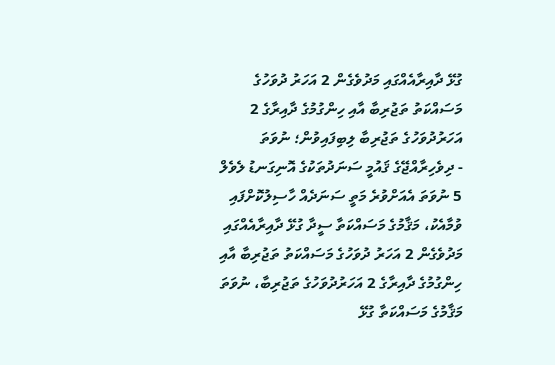ގުޅޭ ދާއިރާއެއްގައި މަދުވެގެން 2 އަހަރު ދުވަހުގެ މަސައްކަތު ތަޖުރިބާ އާއި ހިންގުމުގެ ދާއިރާގެ 2 އަހަރުދުވަހުގެ ތަޖުރިބާ ލިބިފައިވުން؛ ނުވަތަ
- ދިވެހިރާއްޖޭގެ ޤައުމީ ސަނަދުތަކުގެ އޮނިގަނޑު ލެވެލް 5 ނުވަތަ އެއަށްވުރެ މަތީ ސަނަދެއް ހާސިލުކޮށްފައި ވުމާއެކު، މަޤާމުގެ މަސައްކަތާ ސީދާ ގުޅޭ ދާއިރާއެއްގައި މަދުވެގެން 2 އަހަރު ދުވަހުގެ މަސައްކަތު ތަޖުރިބާ އާއި ހިންގުމުގެ ދާއިރާގެ 2 އަހަރުދުވަހުގެ ތަޖުރިބާ، ނުވަތަ މަޤާމުގެ މަސައްކަތާ ގުޅޭ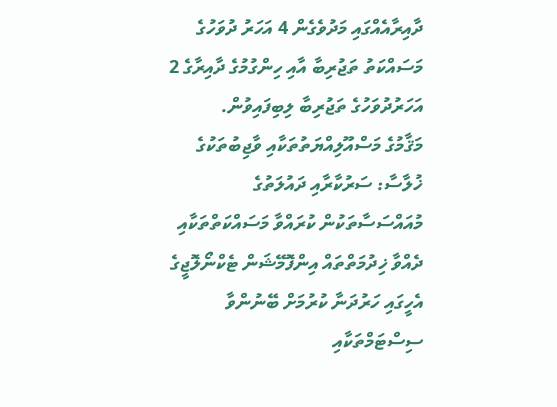ދާއިރާއެއްގައި މަދުވެގެން 4 އަހަރު ދުވަހުގެ މަސައްކަތު ތަޖުރިބާ އާއި ހިންގުމުގެ ދާއިރާގެ 2 އަހަރުދުވަހުގެ ތަޖުރިބާ ލިބިފައިވުން.
މަޤާމުގެ މަސްއޫލިއްޔަތުތަކާއި ވާޖިބުތަކުގެ ޚުލާސާ: ސަރުކާރާއި ދައުލަތުގެ މުއައްސަސާތަކުން ކުރައްވާ މަސައްކަތްތަކާއި ދެއްވާ ޚިދުމަތްތައް އިންފޮމޭޝަން ޓެކްނޯލޮޖީގެ އެހީގައި ހަރުދަނާ ކުރުމަށް ބޭނުންވާ ސިސްޓަމްތަކާއި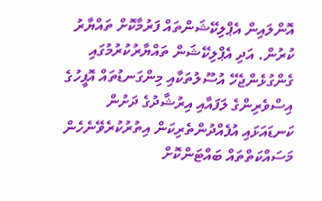އޮންލައިން އެޕްލިކޭޝަންތައް ފަރުމާކޮށް ތައްޔާރު ކުރުން. އަދި އެޕްލިކޭޝަން ތައްޔާރުކުރުމުގައި ގެންގުޅެންޖެހޭ އުސޫލުތަކާއި މިންގަނޑުތައް އޮފީހުގެ އިސްވެރިންގެ ލަފައާއި އިރުޝާދުގެ ދަށުން ކަނޑައަޅައި އުފެއްދުންތެރިކަން އިތުރުކުރެވޭނެހެން މަސައްކަތްތައް ބައްޓަންކޮށް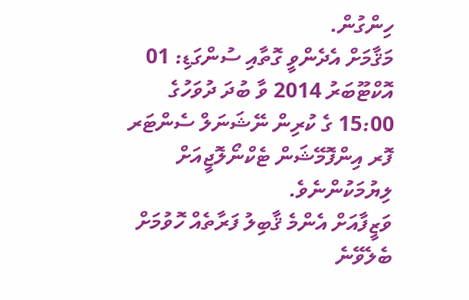ހިންގުން.
މަޤާމަށް އެދެންވީ ގޮތާއި ސުންގަޑި: 01 އޮކްޓޫބަރު 2014 ވާ ބުދަ ދުވަހުގެ 15:00 ގެ ކުރިން ނޭޝަނަލް ސެންޓަރ ފޮރ އިންފޮމޭޝަން ޓެކްނޯލޮޖީއަށް ލިޔުމަކުންނެވެ.
ވަޒީފާއަށް އެންމެ ޤާބިލު ފަރާތެއް ހޮވުމަށް ބެލެވޭނެ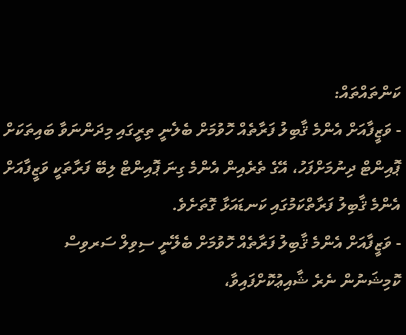ކަންތައްތައް:
- ވަޒީފާއަށް އެންމެ ޤާބިލު ފަރާތެއް ހޮވުމަށް ބެލެނީ ތިރީގައި މިދަންނަވާ ބައިތަކަށް ޕޮއިންޓް ދިނުމަށްފަހު، އޭގެ ތެރެއިން އެންމެ ގިނަ ޕޮއިންޓް ލިބޭ ފަރާތަކީ ވަޒީފާއަށް އެންމެ ޤާބިލު ފަރާތްކަމުގައި ކަނޑައަޅާ ގޮތަށެވެ.
- ވަޒީފާއަށް އެންމެ ޤާބިލު ފަރާތެއް ހޮވުމަށް ބެލޭނީ ސިވިލް ސަރވިސް ކޮމިޝަނުން ނެރެ ޝާއިޢުކޮށްފައިވާ،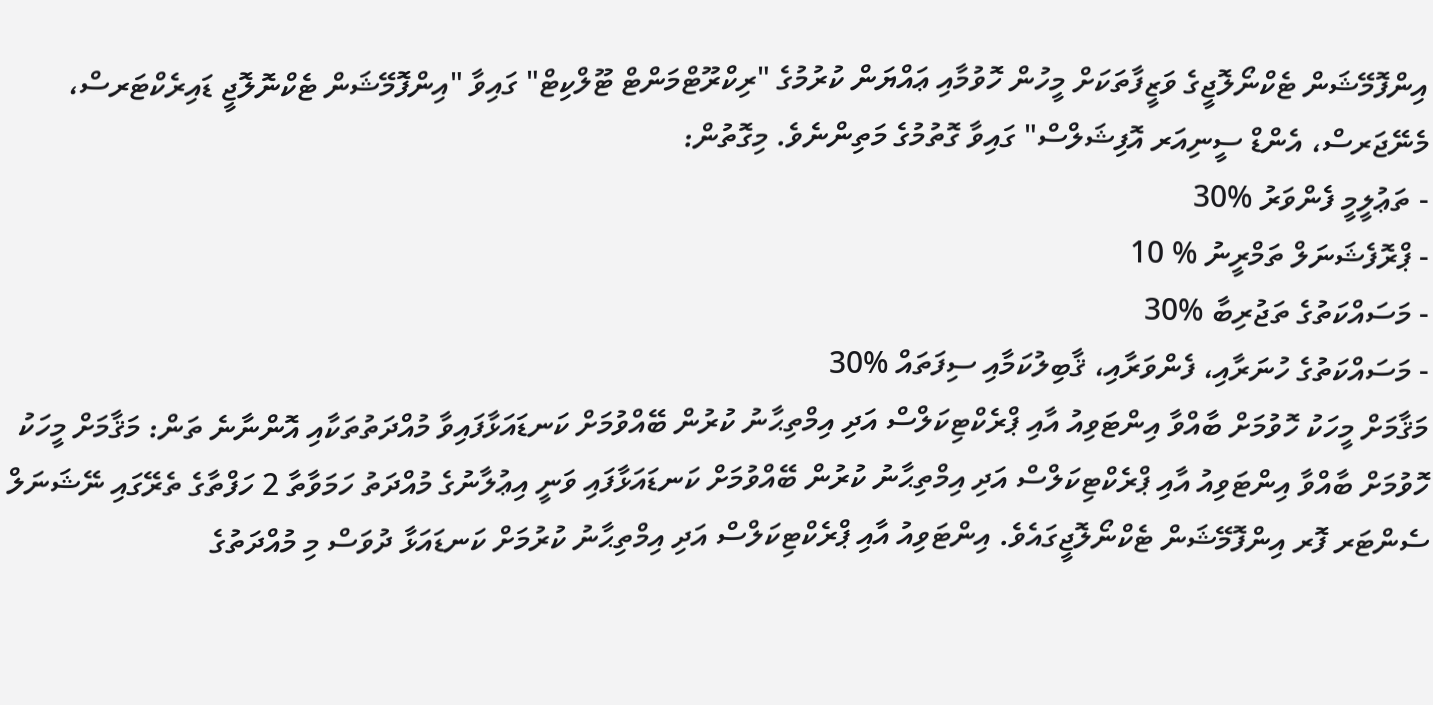އިންފޮމޭޝަން ޓެކްނޯލޮޖީގެ ވަޒީފާތަކަށް މީހުން ހޮވުމާއި ޢައްޔަން ކުރުމުގެ "ރިކްރޫޓްމަންޓް ޓޫލްކިޓް" ގައިވާ "އިންފޮމޭޝަން ޓެކްނޮލޮޖީ ޑައިރެކްޓަރސް، މެނޭޖަރސް، އެންޑް ސީނިއަރ އޮފިޝަލްސް" ގައިވާ ގޮތުމުގެ މަތިންނެވެ. މިގޮތުން:
- ތަޢުލީމީ ފެންވަރު %30
- ޕްރޮފެޝަނަލް ތަމްރީނު % 10
- މަސައްކަތުގެ ތަޖުރިބާ %30
- މަސައްކަތުގެ ހުނަރާއި، ފެންވަރާއި، ޤާބިލުކަމާއި ސިފަތައް %30
މަޤާމަށް މީހަކު ހޮވުމަށް ބާއްވާ އިންޓަވިއު އާއި ޕްރެކްޓިކަލްސް އަދި އިމްތިޙާނު ކުރުން ބޭއްވުމަށް ކަނޑައަޅާފައިވާ މުއްދަތުތަކާއި އޮންނާނެ ތަން: މަޤާމަށް މީހަކު ހޮވުމަށް ބާއްވާ އިންޓަވިއު އާއި ޕްރެކްޓިކަލްސް އަދި އިމްތިޙާނު ކުރުން ބޭއްވުމަށް ކަނޑައަޅާފައި ވަނީ އިޢުލާނުގެ މުއްދަތު ހަމަވާތާ 2 ހަފްތާގެ ތެރޭގައި ނޭޝަނަލް ސެންޓަރ ފޮރ އިންފޮމޭޝަން ޓެކްނޯލޮޖީގައެވެ. އިންޓަވިއު އާއި ޕްރެކްޓިކަލްސް އަދި އިމްތިޙާނު ކުރުމަށް ކަނޑައަޅާ ދުވަސް މި މުއްދަތުގެ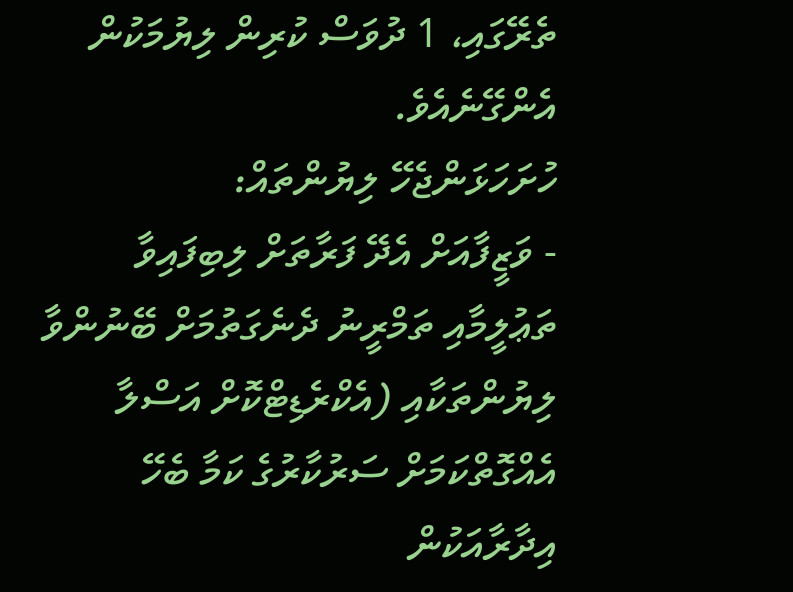ތެރޭގައި، 1 ދުވަސް ކުރިން ލިޔުމަކުން އެންގޭނެއެވެ.
ހުށަހަޅަންޖެހޭ ލިޔުންތައް:
- ވަޒީފާއަށް އެދޭ ފަރާތަށް ލިބިފައިވާ ތަޢުލީމާއި ތަމްރީނު ދެނެގަތުމަށް ބޭނުންވާ ލިޔުންތަކާއި (އެކްރެޑިޓްކޮށް އަސްލާ އެއްގޮތްކަމަށް ސަރުކާރުގެ ކަމާ ބެހޭ އިދާރާއަކުން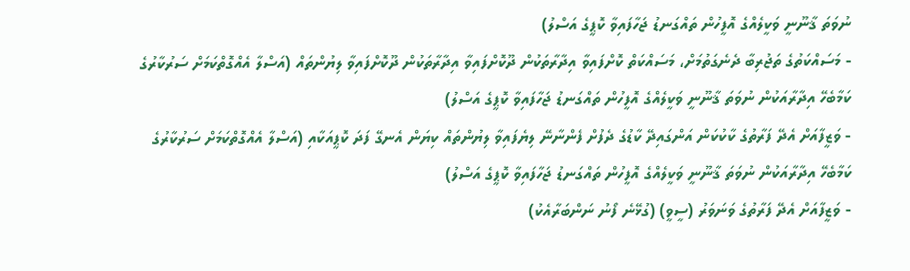ނުވަތަ ޤާނޫނީ ވަކީލެއްގެ އޮފީހުން ތައްގަނޑު ޖަހާފައިވާ ކޮޕީގެ އަސްލު)
- މަސައްކަތުގެ ތަޖުރިބާ ދެނެގަތުމަށް، މަސައްކަތް ކޮށްފައިވާ އިދާރާތަކުން ދޫކޮށްފައިވާ އިދާރާތަކުން ދޫކޮށްފައިވާ ލިޔުންތައް (އަސްލާ އެއްގޮތްކަމަށް ސަރުކާރުގެ ކަމާބެހޭ އިދާރާއަކުން ނުވަތަ ޤާނޫނީ ވަކީލެއްގެ އޮފީހުން ތައްގަނޑު ޖަހާފައިވާ ކޮޕީގެ އަސްލު)
- ވަޒީފާއަށް އެދޭ ފަރާތުގެ ކާކުކަން އަންގައިދޭ ކާޑުގެ ދެފުށް ފެންނާނޭ ލިޔެފައިވާ ލިޔުންތައް ކިޔަން އެނގޭ ފަދަ ކޮޕީއަކާއި (އަސްލާ އެއްގޮތްކަމަށް ސަރުކާރުގެ ކަމާބެހޭ އިދާރާއަކުން ނުވަތަ ޤާނޫނީ ވަކީލެއްގެ އޮފީހުން ތައްގަނޑު ޖަހާފައިވާ ކޮޕީގެ އަސްލު)
- ވަޒީފާއަށް އެދޭ ފަރާތުގެ ވަނަވަރު (ސީވީ) (ގުޅޭނެ ފޯނު ނަންބަރާއެކު)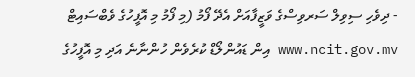- ދިވެހި ސިވިލް ސަރވިސްގެ ވަޒީފާއަށް އެދޭ ފޯމު (މި ފޯމު މި އޮފީހުގެ ވެބްސައިޓް www.ncit.gov.mv އިން ޑައުންލޯޑް ކުރެވެން ހުންނާނެ އަދި މި އޮފީހުގެ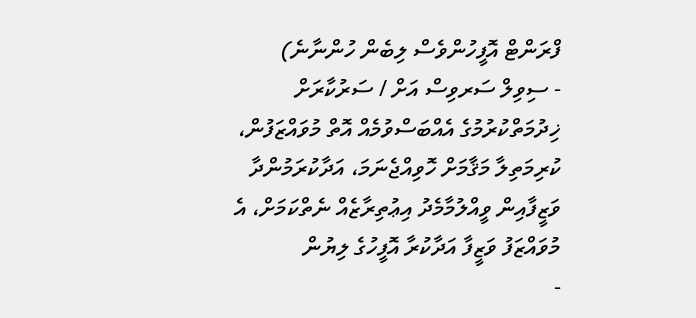ފްރަންޓް އޮފީހުންވެސް ލިބެން ހުންނާނެ)
- ސިވިލް ސަރވިސް އަށް / ސަރުކާރަށް ޚިދުމަތްކުރުމުގެ އެއްބަސްވުމެއް އޮތް މުވައްޒަފުން، ކުރިމަތިލާ މަޤާމަށް ހޮވިއްޖެނަމަ، އަދާކުރަމުންދާ ވަޒީފާއިން ވީއްލުމާމެދު އިޢުތިރާޒެއް ނެތްކަމަށް، އެ މުވައްޒަފު ވަޒީފާ އަދާކުރާ އޮފީހުގެ ލިޔުން
-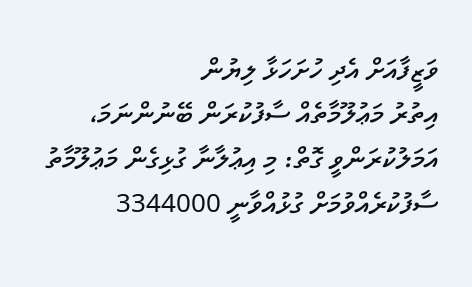ވަޒީފާއަށް އެދި ހުށަހަޅާ ލިޔުން
އިތުރު މަޢުލޫމާތެއް ސާފުކުރަން ބޭނުންނަމަ، އަމަލުކުރަންވީ ގޮތް: މި އިޢުލާނާ ގުޅިގެން މަޢުލޫމާތު ސާފުކުރެއްވުމަށް ގުޅުއްވާނީ 3344000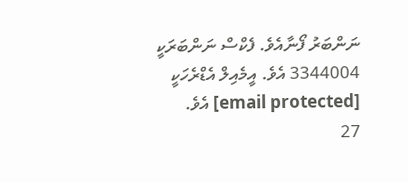ނަންބަރު ފޯނާއެވެ. ފެކްސް ނަންބަރަކީ 3344004 އެވެ. އީމެއިލް އެޑްރެހަކީ [email protected] އެވެ.
27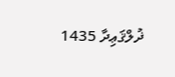ޛުލްޤަޢިދާ 1435